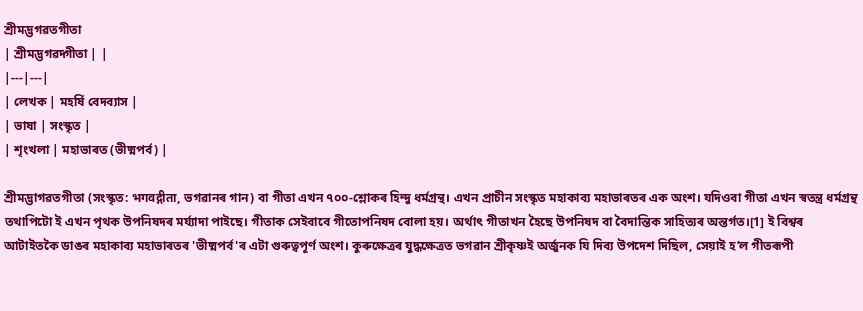শ্ৰীমদ্ভগৱতগীতা
| শ্ৰীমদ্ভগৱদ্গীতা | |
|---|---|
| লেখক | মহৰ্ষি বেদব্যাস |
| ভাষা | সংস্কৃত |
| শৃংখলা | মহাভাৰত (ভীষ্মপৰ্ব) |

শ্ৰীমদ্ভাগৱতগীতা (সংস্কৃত: भगवद्गीता, ভগৱানৰ গান) বা গীতা এখন ৭০০-শ্লোকৰ হিন্দু ধৰ্মগ্ৰন্থ। এখন প্ৰাচীন সংস্কৃত মহাকাব্য মহাভাৰতৰ এক অংশ। যদিওবা গীতা এখন স্বতন্ত্ৰ ধৰ্মগ্ৰন্থ তথাপিটো ই এখন পৃথক উপনিষদৰ মৰ্য্যাদা পাইছে। গীতাক সেইবাবে গীতোপনিষদ বোলা হয়। অৰ্থাৎ গীতাখন হৈছে উপনিষদ বা বৈদান্তিক সাহিত্যৰ অন্তৰ্গত।[1] ই বিশ্বৰ আটাইতকৈ ডাঙৰ মহাকাব্য মহাভাৰতৰ 'ভীষ্মপৰ্ব'ৰ এটা গুৰুত্বপূৰ্ণ অংশ। কুৰুক্ষেত্ৰৰ যুদ্ধক্ষেত্ৰত ভগৱান শ্ৰীকৃষ্ণই অৰ্জুনক যি দিব্য উপদেশ দিছিল, সেয়াই হ’ল গীতৰূপী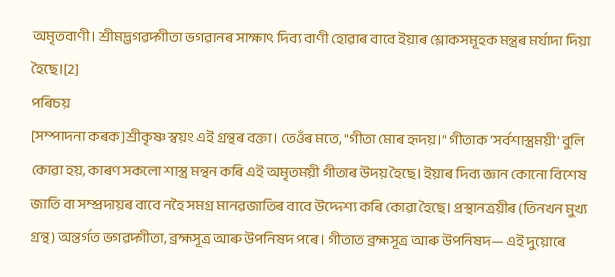অমৃতবাণী। শ্ৰীমদ্ভগৱদ্গীতা ভগৱানৰ সাক্ষাৎ দিব্য বাণী হোৱাৰ বাবে ইয়াৰ শ্লোকসমূহক মন্ত্ৰৰ মৰ্যাদা দিয়া হৈছে।[2]
পৰিচয়
[সম্পাদনা কৰক]শ্ৰীকৃষ্ণ স্বয়ং এই গ্ৰন্থৰ বক্তা। তেওঁৰ মতে, "গীতা মোৰ হৃদয়।" গীতাক 'সৰ্বশাস্ত্ৰময়ী' বুলি কোৱা হয়, কাৰণ সকলো শাস্ত্ৰ মন্থন কৰি এই অমৃতময়ী গীতাৰ উদয় হৈছে। ইয়াৰ দিব্য জ্ঞান কোনো বিশেষ জাতি বা সম্প্ৰদায়ৰ বাবে নহৈ সমগ্ৰ মানৱজাতিৰ বাবে উদ্দেশ্য কৰি কোৱা হৈছে। প্ৰস্থানত্ৰয়ীৰ (তিনখন মুখ্য গ্ৰন্থ) অন্তৰ্গত ভগৱদ্গীতা, ব্ৰহ্মসূত্ৰ আৰু উপনিষদ পৰে। গীতাত ব্ৰহ্মসূত্ৰ আৰু উপনিষদ— এই দুয়োৰে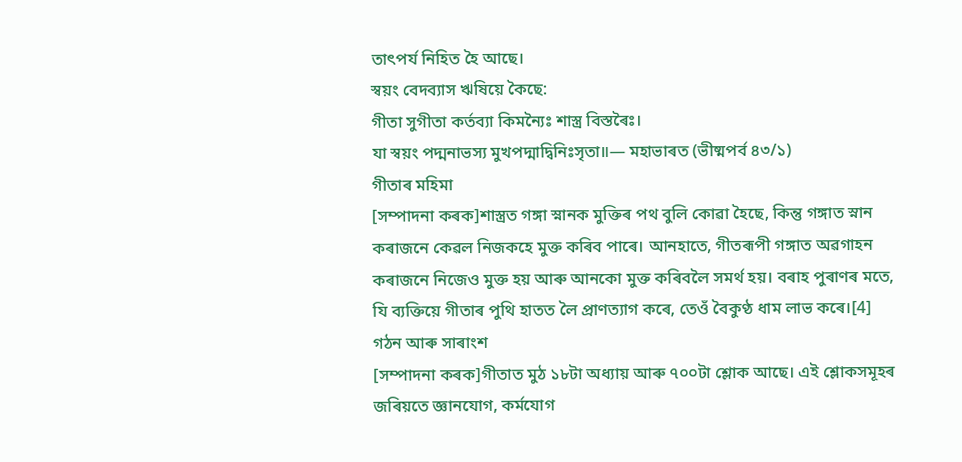তাৎপৰ্য নিহিত হৈ আছে।
স্বয়ং বেদব্যাস ঋষিয়ে কৈছে:
গীতা সুগীতা কৰ্তব্যা কিমন্যৈঃ শাস্ত্ৰ বিস্তৰৈঃ।
যা স্বয়ং পদ্মনাভস্য মুখপদ্মাদ্বিনিঃসৃতা॥— মহাভাৰত (ভীষ্মপৰ্ব ৪৩/১)
গীতাৰ মহিমা
[সম্পাদনা কৰক]শাস্ত্ৰত গঙ্গা স্নানক মুক্তিৰ পথ বুলি কোৱা হৈছে, কিন্তু গঙ্গাত স্নান কৰাজনে কেৱল নিজকহে মুক্ত কৰিব পাৰে। আনহাতে, গীতৰূপী গঙ্গাত অৱগাহন কৰাজনে নিজেও মুক্ত হয় আৰু আনকো মুক্ত কৰিবলৈ সমৰ্থ হয়। বৰাহ পুৰাণৰ মতে, যি ব্যক্তিয়ে গীতাৰ পুথি হাতত লৈ প্ৰাণত্যাগ কৰে, তেওঁ বৈকুণ্ঠ ধাম লাভ কৰে।[4]
গঠন আৰু সাৰাংশ
[সম্পাদনা কৰক]গীতাত মুঠ ১৮টা অধ্যায় আৰু ৭০০টা শ্লোক আছে। এই শ্লোকসমূহৰ জৰিয়তে জ্ঞানযোগ, কৰ্মযোগ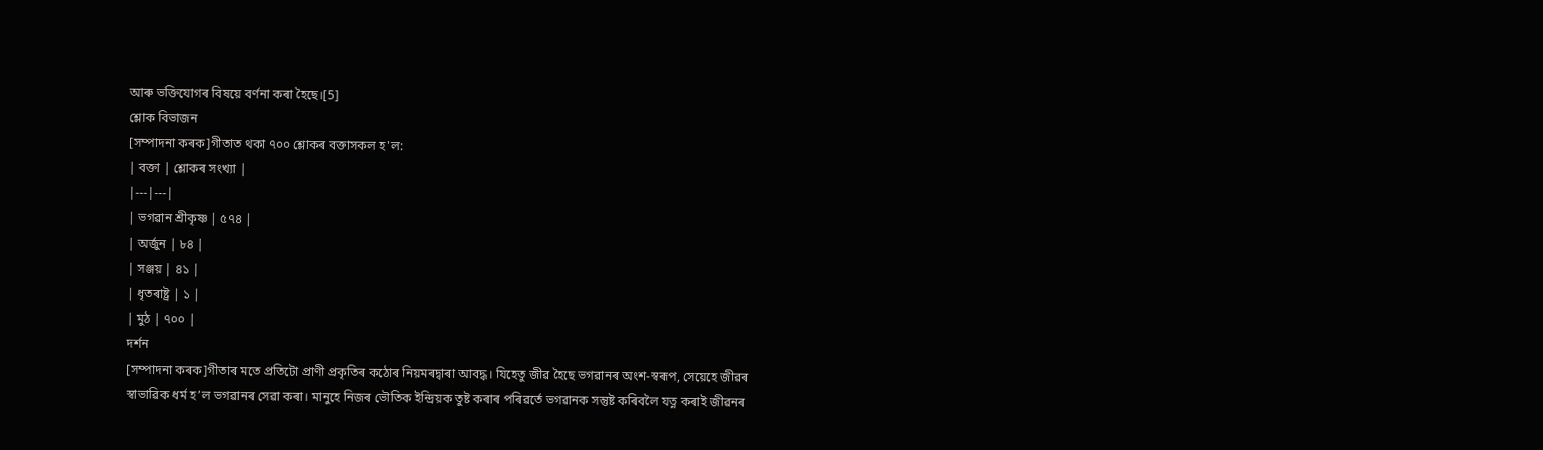আৰু ভক্তিযোগৰ বিষয়ে বৰ্ণনা কৰা হৈছে।[5]
শ্লোক বিভাজন
[সম্পাদনা কৰক]গীতাত থকা ৭০০ শ্লোকৰ বক্তাসকল হ'ল:
| বক্তা | শ্লোকৰ সংখ্যা |
|---|---|
| ভগৱান শ্ৰীকৃষ্ণ | ৫৭৪ |
| অৰ্জুন | ৮৪ |
| সঞ্জয় | ৪১ |
| ধৃতৰাষ্ট্ৰ | ১ |
| মুঠ | ৭০০ |
দৰ্শন
[সম্পাদনা কৰক]গীতাৰ মতে প্ৰতিটো প্ৰাণী প্ৰকৃতিৰ কঠোৰ নিয়মৰদ্বাৰা আবদ্ধ। যিহেতু জীৱ হৈছে ভগৱানৰ অংশ-স্বৰূপ, সেয়েহে জীৱৰ স্বাভাৱিক ধৰ্ম হ’ল ভগৱানৰ সেৱা কৰা। মানুহে নিজৰ ভৌতিক ইন্দ্ৰিয়ক তুষ্ট কৰাৰ পৰিৱৰ্তে ভগৱানক সন্তুষ্ট কৰিবলৈ যত্ন কৰাই জীৱনৰ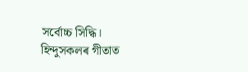সৰ্বোচ্চ সিদ্ধি।
হিন্দুসকলৰ গীতাত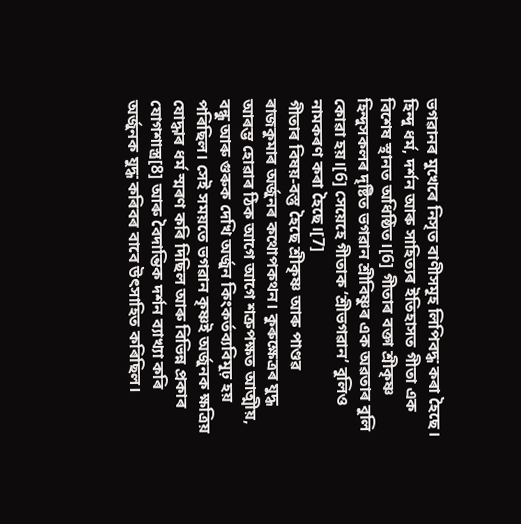ভগৱানৰ মুখেৰে নিসৃত বাণীসমূহ লিপিবদ্ধ কৰা হৈছে। হিন্দু ধৰ্ম, দৰ্শন আৰু সাহিত্যৰ ইতিহাসত গীতা এক বিশেষ স্থানত অধিষ্ঠিত।[6] গীতাৰ বক্তা শ্ৰীকৃষ্ণ হিন্দুসকলৰ দৃষ্টিত ভগৱান শ্ৰীবিষ্ণুৰ এক অৱতাৰ বুলি কোৱা হয়।[6] সেয়েহে গীতাক ‘শ্ৰীভগৱান’ বুলিও নামকৰণ কৰা হৈছে।[7]
গীতাৰ বিষয়-বস্তু হৈছে শ্ৰীকৃষ্ণ আৰু পাণ্ডৱ ৰাজকুমাৰ অৰ্জুনৰ কথোপকথন। কুৰুক্ষেত্ৰৰ যুদ্ধ আৰম্ভ হোৱাৰ ঠিক আগে আগে শত্ৰুপক্ষত আত্মীয়, বন্ধু আৰু গুৰুক দেখি অৰ্জুন কিংকৰ্তব্যবিমূঢ় হয় পৰিছিল। সেই সময়তে ভগৱান কৃষ্ণই অৰ্জুনক ক্ষত্ৰিয় যোদ্ধাৰ ধৰ্ম স্মৰণ কৰি দিছিল আৰু বিভিন্ন প্ৰকাৰ যোগশাস্ত্ৰ[8] আৰু বৈদান্তিক দৰ্শন ব্যাখ্যা কৰি অৰ্জুনক যুদ্ধ কৰিবৰ বাবে উৎসাহিত কৰিছিল।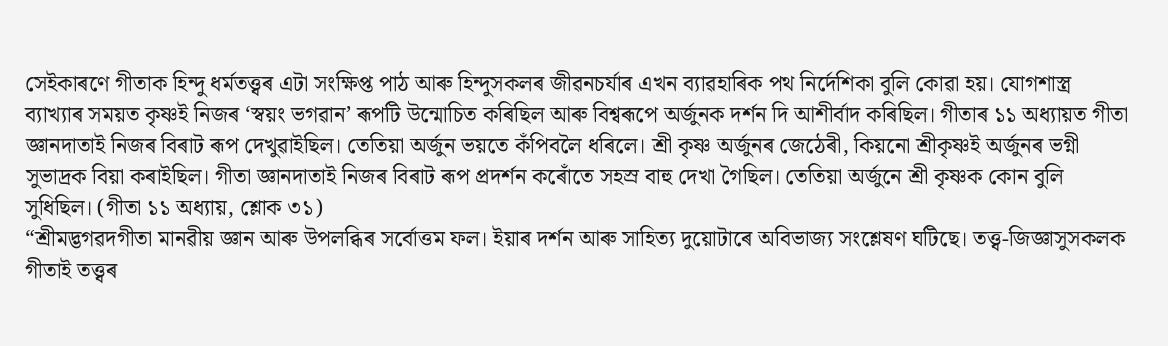সেইকাৰণে গীতাক হিন্দু ধৰ্মতত্ত্বৰ এটা সংক্ষিপ্ত পাঠ আৰু হিন্দুসকলৰ জীৱনচৰ্যাৰ এখন ব্যাৱহাৰিক পথ নিৰ্দেশিকা বুলি কোৱা হয়। যোগশাস্ত্ৰ ব্যাখ্যাৰ সময়ত কৃষ্ণই নিজৰ ‘স্বয়ং ভগৱান’ ৰূপটি উন্মোচিত কৰিছিল আৰু বিশ্বৰূপে অৰ্জুনক দৰ্শন দি আশীৰ্বাদ কৰিছিল। গীতাৰ ১১ অধ্যায়ত গীতা জ্ঞানদাতাই নিজৰ বিৰাট ৰূপ দেখুৱাইছিল। তেতিয়া অৰ্জুন ভয়তে কঁপিবলৈ ধৰিলে। শ্ৰী কৃষ্ণ অৰ্জুনৰ জেঠেৰী, কিয়নো শ্ৰীকৃষ্ণই অৰ্জুনৰ ভগ্নী সুভাদ্ৰক বিয়া কৰাইছিল। গীতা জ্ঞানদাতাই নিজৰ বিৰাট ৰূপ প্ৰদৰ্শন কৰোঁতে সহস্ৰ বাহু দেখা গৈছিল। তেতিয়া অৰ্জুনে শ্ৰী কৃষ্ণক কোন বুলি সুধিছিল। (গীতা ১১ অধ্যায়, শ্লোক ৩১)
“শ্ৰীমদ্ভগৱদগীতা মানৱীয় জ্ঞান আৰু উপলব্ধিৰ সৰ্বোত্তম ফল। ইয়াৰ দৰ্শন আৰু সাহিত্য দুয়োটাৰে অবিভাজ্য সংশ্লেষণ ঘটিছে। তত্ত্ব-জিজ্ঞাসুসকলক গীতাই তত্ত্বৰ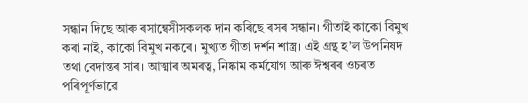সন্ধান দিছে আৰু ৰসান্বেসীসকলক দান কৰিছে ৰসৰ সন্ধান। গীতাই কাকো বিমুখ কৰা নাই, কাকো বিমুখ নকৰে। মুখ্যত গীতা দৰ্শন শাস্ত্ৰ। এই গ্ৰন্থ হ’ল উপনিষদ তথা বেদান্তৰ সাৰ। আত্মাৰ অমৰত্ব, নিষ্কাম কৰ্মযোগ আৰু ঈশ্বৰৰ ওচৰত পৰিপূৰ্ণভাৱে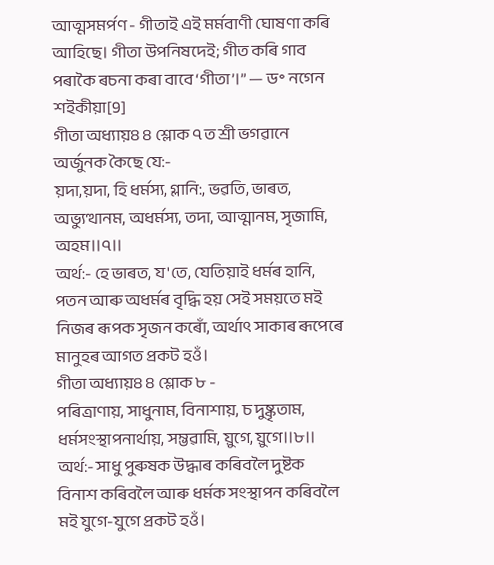আত্মসমৰ্পণ - গীতাই এই মৰ্মবাণী ঘোষণা কৰি আহিছে। গীতা উপনিষদেই; গীত কৰি গাব পৰাকৈ ৰচনা কৰা বাবে ‘গীতা’।” — ড॰ নগেন শইকীয়া[9]
গীতা অধ্যায়৪ ৪ শ্লোক ৭ ত শ্ৰী ভগৱানে অৰ্জুনক কৈছে যে:-
য়দা,য়দা, হি ধৰ্মস্য, গ্লানি:, ভৱতি, ভাৰত, অভ্যুত্থানম, অধৰ্মস্য, তদা, আত্মানম, সৃজামি, অহম॥৭॥
অৰ্থ:- হে ভাৰত, য'তে, যেতিয়াই ধৰ্মৰ হানি, পতন আৰু অধৰ্মৰ বৃদ্ধি হয় সেই সময়তে মই নিজৰ ৰূপক সৃজন কৰোঁ, অৰ্থাৎ সাকাৰ ৰূপেৰে মানুহৰ আগত প্ৰকট হওঁ।
গীতা অধ্যায়৪ ৪ শ্লোক ৮ -
পৰিত্ৰাণায়, সাধুনাম, বিনাশায়, চ দুষ্কৃতাম, ধৰ্মসংস্থাপনাৰ্থায়, সম্ভৱামি, য়ুগে, য়ুগে॥৮॥
অৰ্থ:- সাধু পুৰুষক উদ্ধাৰ কৰিবলৈ দুষ্টক বিনাশ কৰিবলৈ আৰু ধৰ্মক সংস্থাপন কৰিবলৈ মই যুগে-যুগে প্ৰকট হওঁ।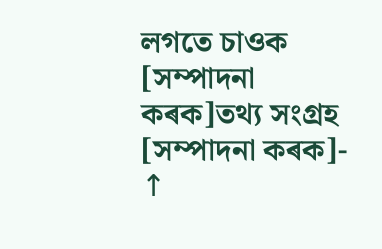লগতে চাওক
[সম্পাদনা কৰক]তথ্য সংগ্ৰহ
[সম্পাদনা কৰক]- ↑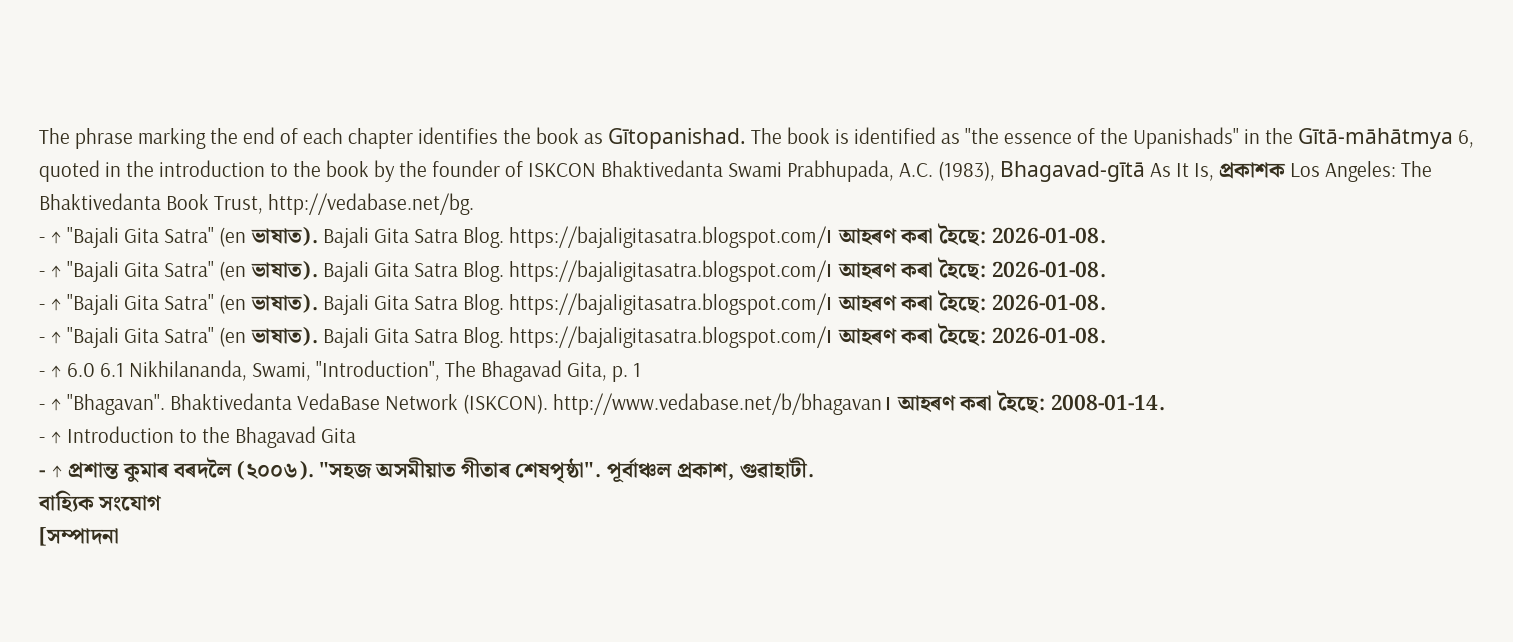The phrase marking the end of each chapter identifies the book as Gītopanishad. The book is identified as "the essence of the Upanishads" in the Gītā-māhātmya 6, quoted in the introduction to the book by the founder of ISKCON Bhaktivedanta Swami Prabhupada, A.C. (1983), Bhagavad-gītā As It Is, প্ৰকাশক Los Angeles: The Bhaktivedanta Book Trust, http://vedabase.net/bg.
- ↑ "Bajali Gita Satra" (en ভাষাত). Bajali Gita Satra Blog. https://bajaligitasatra.blogspot.com/। আহৰণ কৰা হৈছে: 2026-01-08.
- ↑ "Bajali Gita Satra" (en ভাষাত). Bajali Gita Satra Blog. https://bajaligitasatra.blogspot.com/। আহৰণ কৰা হৈছে: 2026-01-08.
- ↑ "Bajali Gita Satra" (en ভাষাত). Bajali Gita Satra Blog. https://bajaligitasatra.blogspot.com/। আহৰণ কৰা হৈছে: 2026-01-08.
- ↑ "Bajali Gita Satra" (en ভাষাত). Bajali Gita Satra Blog. https://bajaligitasatra.blogspot.com/। আহৰণ কৰা হৈছে: 2026-01-08.
- ↑ 6.0 6.1 Nikhilananda, Swami, "Introduction", The Bhagavad Gita, p. 1
- ↑ "Bhagavan". Bhaktivedanta VedaBase Network (ISKCON). http://www.vedabase.net/b/bhagavan। আহৰণ কৰা হৈছে: 2008-01-14.
- ↑ Introduction to the Bhagavad Gita
- ↑ প্ৰশান্ত কুমাৰ বৰদলৈ (২০০৬). "সহজ অসমীয়াত গীতাৰ শেষপৃষ্ঠা". পূৰ্বাঞ্চল প্ৰকাশ, গুৱাহাটী.
বাহ্যিক সংযোগ
[সম্পাদনা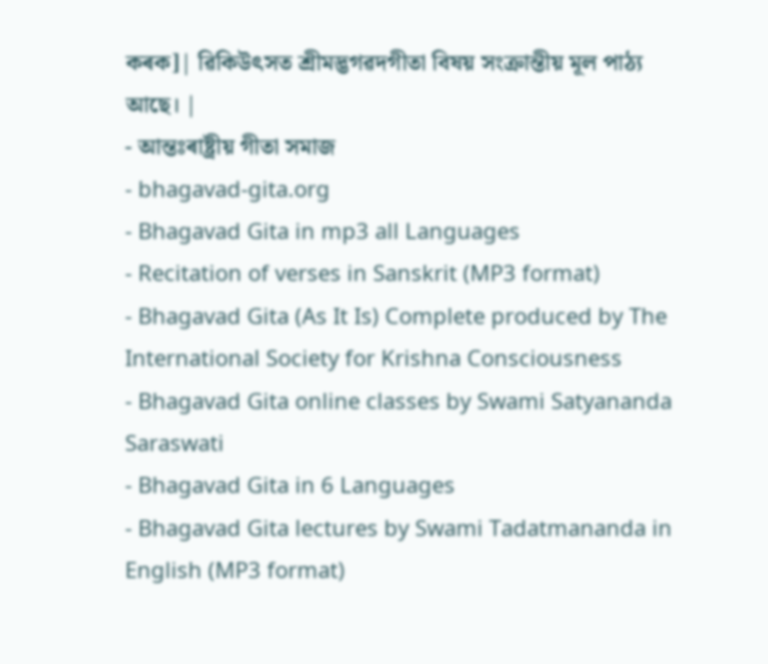কৰক]| ৱিকিউৎসত শ্ৰীমদ্ভগৱদগীতা বিষয় সংক্ৰান্তীয় মূল পাঠ্য আছে। |
- আন্তঃৰাষ্ট্ৰীয় গীতা সমাজ
- bhagavad-gita.org
- Bhagavad Gita in mp3 all Languages
- Recitation of verses in Sanskrit (MP3 format)
- Bhagavad Gita (As It Is) Complete produced by The International Society for Krishna Consciousness
- Bhagavad Gita online classes by Swami Satyananda Saraswati
- Bhagavad Gita in 6 Languages
- Bhagavad Gita lectures by Swami Tadatmananda in English (MP3 format)